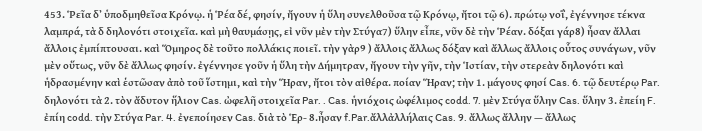453. Ῥεῖα δʼ ὑποδμηθεῖσα Κρόνῳ. ἡ Ῥέα δέ, φησίν, ἤγουν ἡ ὕλη συνελθοῦσα τῷ Κρόνῳ, ἤτοι τῷ 6). πρώτῳ νοΐ, ἐγέννησε τέκνα λαμπρά, τὰ δ δηλονότι στοιχεῖα. καὶ μὴ θαυμάσῃς, εἰ νῦν μὲν τὴν Στύγα7) ὕλην εἶπε, νῦν δὲ τὴν Ῥέαν. δόξαι γάρ8) ἦσαν ἄλλαι ἄλλοις ἐμπίπτουσαι. καὶ Ὅμηρος δὲ τοῦτο πολλάκις ποιεῖ. τὴν γὰρ9 ) ἄλλοις ἄλλως δόξαν καὶ ἄλλως ἄλλοις οὗτος συνάγων, νῦν μὲν οὕτως, νῦν δὲ ἄλλως φησίν. ἐγέννησε γοῦν ἡ ὕλη τὴν Δήμητραν, ἤγουν τὴν γῆν, τὴν Ἱστίαν, τὴν στερεὰν δηλονότι καὶ ἡδρασμένην καὶ ἑστῶσαν ἀπὸ τοῦ ἵστημι, καὶ τὴν Ἥραν, ἤτοι τὸν αἰθέρα. ποίαν Ἥραν; τὴν 1. μάγους φησί Cas. 6. τῷ δευτέρῳ Par. δηλονότι τὰ 2. τὸν ἄδυτον ἥλιον Cas. ὠφελῆ στοιχεῖα Par. . Cas. ἡνιόχοις ὠφέλιμος codd. 7. μὲν Στύγα ὕλην Cas. ὕλην 3. ἐπείη F. ἐπίη codd. τὴν Στύγα Par. 4. ἐνεποίησεν Cas. διὰ τὸ Ἑρ- 8.ἦσαν f.Par.ἄλλἀλλήλαις Cas. 9. ἄλλως ἄλλην — ἄλλως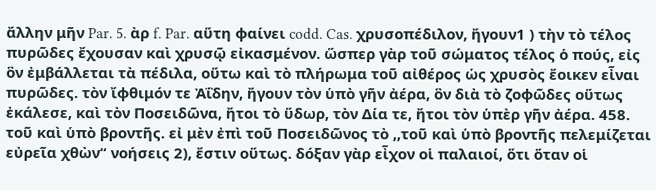ἄλλην μῆν Par. 5. ὰρ f. Par. αὕτη φαίνει codd. Cas. χρυσοπέδιλον, ἤγουν1 ) τὴν τὸ τέλος πυρῶδες ἔχουσαν καὶ χρυσῷ εἰκασμένον. ὥσπερ γὰρ τοῦ σώματος τέλος ὁ πούς, εἰς ὃν ἐμβάλλεται τὰ πέδιλα, οὕτω καὶ τὸ πλήρωμα τοῦ αἰθέρος ὡς χρυσὸς ἔοικεν εἶναι πυρῶδες. τὸν ἴφθιμόν τε Ἀΐδην, ἤγουν τὸν ὑπὸ γῆν ἀέρα, ὃν διὰ τὸ ζοφῶδες οὕτως ἐκάλεσε, καὶ τὸν Ποσειδῶνα, ἤτοι τὸ ὕδωρ, τὸν Δία τε, ἤτοι τὸν ὑπὲρ γῆν ἀέρα. 458. τοῦ καὶ ὑπὸ βροντῆς. εἰ μὲν ἐπὶ τοῦ Ποσειδῶνος τὸ ,,τοῦ καὶ ὑπὸ βροντῆς πελεμίζεται εὐρεῖα χθὼν“ νοήσεις 2), ἔστιν οὕτως. δόξαν γὰρ εἶχον οἱ παλαιοί, ὅτι ὅταν οἱ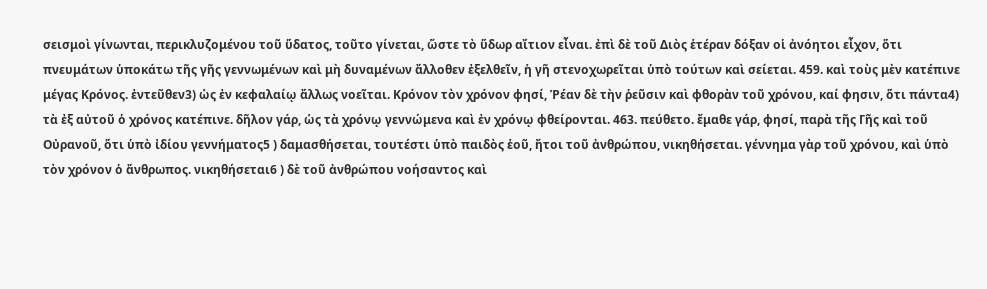σεισμοὶ γίνωνται, περικλυζομένου τοῦ ὕδατος, τοῦτο γίνεται, ὥστε τὸ ὕδωρ αἴτιον εἶναι. ἐπὶ δὲ τοῦ Διὸς ἑτέραν δόξαν οἱ ἀνόητοι εἶχον, ὅτι πνευμάτων ὑποκάτω τῆς γῆς γεννωμένων καὶ μὴ δυναμένων ἄλλοθεν ἐξελθεῖν, ἡ γῆ στενοχωρεῖται ὑπὸ τούτων καὶ σείεται. 459. καὶ τοὺς μὲν κατέπινε μέγας Κρόνος. ἐντεῦθεν3) ὡς ἐν κεφαλαίῳ ἄλλως νοεῖται. Κρόνον τὸν χρόνον φησί, Ῥέαν δὲ τὴν ῥεῦσιν καὶ φθορὰν τοῦ χρόνου, καί φησιν, ὅτι πάντα4) τὰ ἐξ αὐτοῦ ὁ χρόνος κατέπινε. δῆλον γάρ, ὡς τὰ χρόνῳ γεννώμενα καὶ ἐν χρόνῳ φθείρονται. 463. πεύθετο. ἔμαθε γάρ, φησί, παρὰ τῆς Γῆς καὶ τοῦ Οὐρανοῦ, ὅτι ὑπὸ ἰδίου γεννήματος5 ) δαμασθήσεται, τουτέστι ὑπὸ παιδὸς ἑοῦ, ἤτοι τοῦ ἀνθρώπου, νικηθήσεται. γέννημα γὰρ τοῦ χρόνου, καὶ ὑπὸ τὸν χρόνον ὁ ἄνθρωπος. νικηθήσεται6 ) δὲ τοῦ ἀνθρώπου νοήσαντος καὶ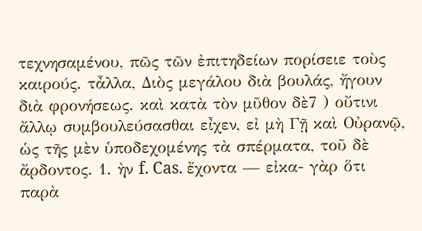τεχνησαμένου, πῶς τῶν ἐπιτηδείων πορίσειε τοὺς καιρούς. τἆλλα, Διὸς μεγάλου διὰ βουλάς, ἤγουν διὰ φρονήσεως. καὶ κατὰ τὸν μῦθον δὲ7 ) οὔτινι ἄλλῳ συμβουλεύσασθαι εἶχεν, εἰ μὴ Γῇ καὶ Οὐρανῷ, ὡς τῆς μὲν ὑποδεχομένης τὰ σπέρματα, τοῦ δὲ ἄρδοντος. 1. ὴν f. Cas. ἔχοντα — εἰκα- γὰρ ὅτι παρὰ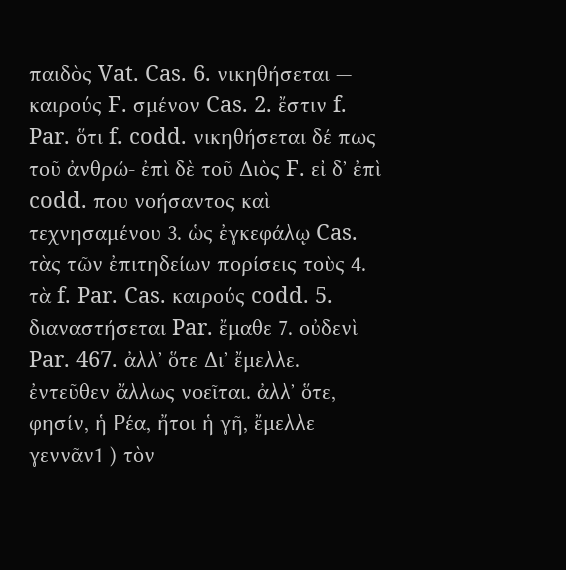παιδὸς Vat. Cas. 6. νικηθήσεται — καιρούς F. σμένον Cas. 2. ἔστιν f. Par. ὅτι f. codd. νικηθήσεται δέ πως τοῦ ἀνθρώ- ἐπὶ δὲ τοῦ Διὸς F. εἰ δʼ ἐπὶ codd. που νοήσαντος καὶ τεχνησαμένου 3. ὡς ἐγκεφάλῳ Cas. τὰς τῶν ἐπιτηδείων πορίσεις τοὺς 4. τὰ f. Par. Cas. καιρούς codd. 5. διαναστήσεται Par. ἔμαθε 7. οὐδενὶ Par. 467. ἀλλʼ ὅτε Διʼ ἔμελλε. ἐντεῦθεν ἄλλως νοεῖται. ἀλλʼ ὅτε, φησίν, ἡ Ρέα, ἤτοι ἡ γῆ, ἔμελλε γεννᾶν1 ) τὸν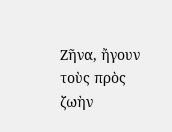Ζῆνα, ἤγουν τοὺς πρὸς ζωὴν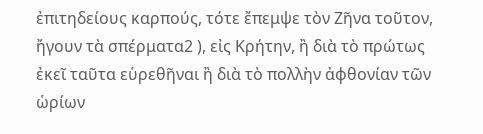ἐπιτηδείους καρπούς, τότε ἔπεμψε τὸν Ζῆνα τοῦτον, ἤγουν τὰ σπέρματα2 ), εἰς Κρήτην, ἢ διὰ τὸ πρώτως ἐκεῖ ταῦτα εὑρεθῆναι ἢ διὰ τὸ πολλὴν ἀφθονίαν τῶν ὡρίων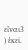εἶναι3 ) ἐκεῖ.